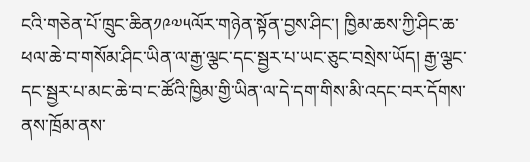ངའི་གཅེན་པོ་ཁྲུང་ཆིན༡༩༧༥ལོར་གཉེན་སྟོན་བྱས་ཤིང་། ཁྱིམ་ཆས་ཀྱི་ཤིང་ཆ་ཕལ་ཆེ་བ་གསོམ་ཤིང་ཡིན་ལ་རྒྱ་ལྕང་དང་སྦྱར་པ་ཡང་ཅུང་བསྲེས་ཡོད། རྒྱ་ལྕང་དང་སྦྱར་པ་མང་ཆེ་བ་ང་ཚོའི་ཁྱིམ་གྱི་ཡིན་ལ་དེ་དག་གིས་མི་འདང་བར་དོགས་ནས་ཁྲོམ་ནས་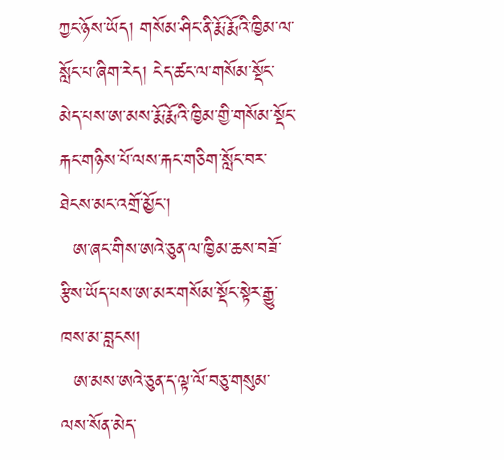ཀྱང་ཉོས་ཡོད། གསོམ་ཤིང་ནི་རྨོ་རྨོའི་ཁྱིམ་ལ་སློང་པ་ཞིག་རེད། ངེད་ཚང་ལ་གསོམ་སྡོང་མེད་པས་ཨ་མས་རྨོ་རྨོའི་ཁྱིམ་གྱི་གསོམ་སྡོང་རྐང་གཉིས་པོ་ལས་རྐང་གཅིག་སློང་བར་ཐེངས་མང་འགྲོ་མྱོང་།
  ཨ་ཞང་གིས་ཨའེ་ཅུན་ལ་ཁྱིམ་ཆས་བཟོ་རྩིས་ཡོད་པས་ཨ་མར་གསོམ་སྡོང་སྟེར་རྒྱུ་ཁས་མ་བླངས།
  ཨ་མས་ཨའེ་ཅུན་ད་ལྟ་ལོ་བཅུ་གསུམ་ལས་སོན་མེད་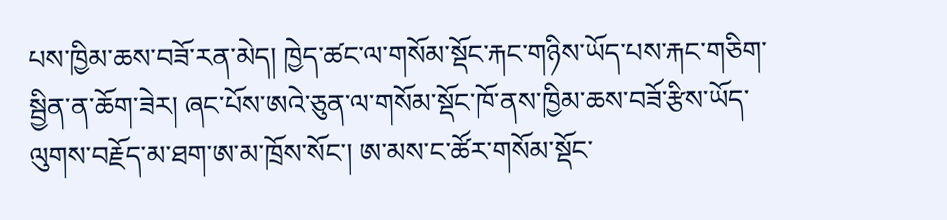པས་ཁྱིམ་ཆས་བཟོ་རན་མེད། ཁྱེད་ཚང་ལ་གསོམ་སྡོང་རྐང་གཉིས་ཡོད་པས་རྐང་གཅིག་སྦྱིན་ན་ཆོག་ཟེར། ཞང་པོས་ཨའེ་ཅུན་ལ་གསོམ་སྡོང་ཁོ་ནས་ཁྱིམ་ཆས་བཟོ་རྩིས་ཡོད་ལུགས་བརྗོད་མ་ཐག་ཨ་མ་ཁྲོས་སོང་། ཨ་མས་ང་ཚོར་གསོམ་སྡོང་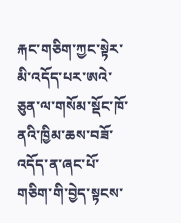རྐང་གཅིག་ཀྱང་སྟེར་མི་འདོད་པར་ཨའེ་ཅུན་ལ་གསོམ་སྡོང་ཁོ་ནའི་ཁྱིམ་ཆས་བཟོ་འདོད་ན་ཞང་པོ་གཅིག་གི་བྱེད་སྟངས་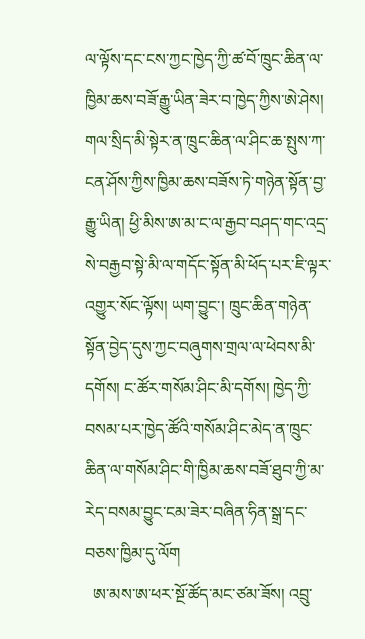ལ་ལྟོས་དང་ངས་ཀྱང་ཁྱེད་ཀྱི་ཚ་བོ་ཁྲུང་ཆིན་ལ་ཁྱིམ་ཆས་བཟོ་རྒྱུ་ཡིན་ཟེར་བ་ཁྱེད་ཀྱིས་ཨེ་ཤེས། གལ་སྲིད་མི་སྟེར་ན་ཁྲུང་ཆིན་ལ་ཤིང་ཆ་སྤུས་ཀ་ངན་ཤོས་ཀྱིས་ཁྱིམ་ཆས་བཟོས་ཏེ་གཉེན་སྟོན་བྱ་རྒྱུ་ཡིན། ཕྱི་མིས་ཨ་མ་ང་ལ་རྒྱབ་བཤད་གང་འདྲ་སེ་བརྒྱབ་སྟེ་མི་ལ་གདོང་སྟོན་མི་ཕོད་པར་ཇི་ལྟར་འགྱུར་སོང་ལྟོས། ཡག་བྱུང་། ཁྲུང་ཆིན་གཉེན་སྟོན་བྱེད་དུས་ཀྱང་བཞུགས་གྲལ་ལ་ཕེབས་མི་དགོས། ང་ཚོར་གསོམ་ཤིང་མི་དགོས། ཁྱེད་ཀྱི་བསམ་པར་ཁྱེད་ཚོའི་གསོམ་ཤིང་མེད་ན་ཁྲུང་ཆིན་ལ་གསོམ་ཤིང་གི་ཁྱིམ་ཆས་བཟོ་ཐུབ་ཀྱི་མ་རེད་བསམ་བྱུང་ངམ་ཟེར་བཞིན་ཧིན་སྒྲ་དང་བཅས་ཁྱིམ་དུ་ལོག
  ཨ་མས་ཨ་ཕར་སྔོ་ཚོད་མང་ཙམ་ཟོས། འབྲུ་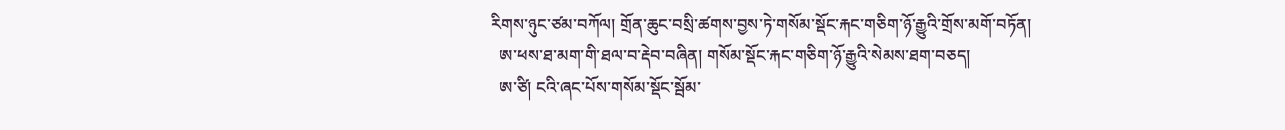རིགས་ཉུང་ཙམ་བཀོལ། གྲོན་ཆུང་བསྲི་ཚགས་བྱས་ཏེ་གསོམ་སྡོང་རྐང་གཅིག་ཉོ་རྒྱུའི་གྲོས་མགོ་བཏོན།
  ཨ་ཕས་ཐ་མག་གི་ཐལ་བ་རྡེབ་བཞིན། གསོམ་སྡོང་རྐང་གཅིག་ཉོ་རྒྱུའི་སེམས་ཐག་བཅད།
  ཨ་ཙི། ངའི་ཞང་པོས་གསོམ་སྡོང་སྦོམ་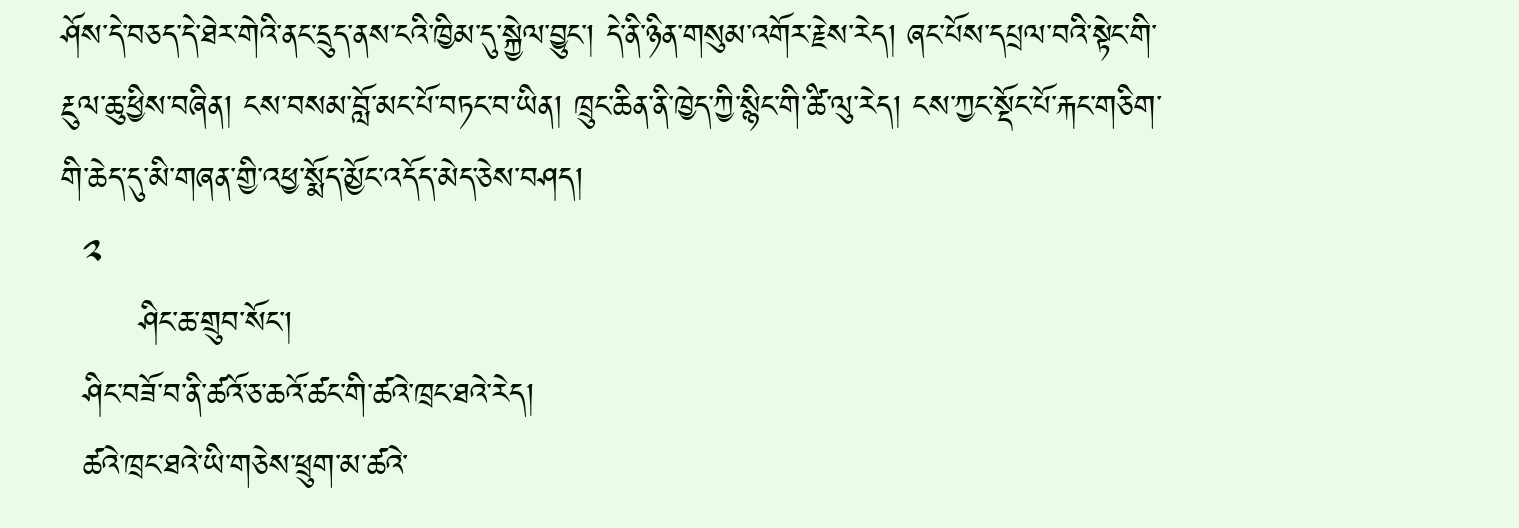ཤོས་དེ་བཅད་དེ་ཐེར་གེའི་ནང་དྲུད་ནས་ངའི་ཁྱིམ་དུ་སྐྱེལ་བྱུང་། དེ་ནི་ཉིན་གསུམ་འགོར་རྗེས་རེད། ཞང་པོས་དཔྲལ་བའི་སྟེང་གི་རྔུལ་ཆུ་ཕྱིས་བཞིན། ངས་བསམ་བློ་མང་པོ་བཏང་བ་ཡིན། ཁྲུང་ཆིན་ནི་ཁྱེད་ཀྱི་སྙིང་གི་ཚི་ལུ་རེད། ངས་ཀྱང་སྡོང་པོ་རྐང་གཅིག་གི་ཆེད་དུ་མི་གཞན་གྱི་འཕྱ་སྨོད་མྱོང་འདོད་མེད་ཅེས་བཤད།
  ༢
       ཤིང་ཆ་གྲུབ་སོང་།
  ཤིང་བཟོ་བ་ནི་ཚའོ་ཅ་ཆའོ་ཚང་གི་ཚའེ་ཁྲང་ཐའེ་རེད།
  ཚའེ་ཁྲང་ཐའེ་ཡི་གཅེས་ཕྲུག་མ་ཚའེ་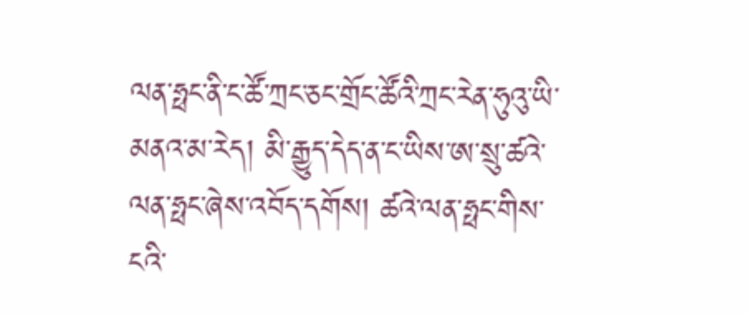ལན་ཧྥང་ནི་ང་ཚོ་ཀྲང་ཅང་གྲོང་ཚོའི་ཀྲང་རེན་ཧུའུ་ཡི་མནའ་མ་རེད། མི་རྒྱུད་དེད་ན་ང་ཡིས་ཨ་སྲུ་ཚའེ་ལན་ཧྥང་ཞེས་འབོད་དགོས། ཚའེ་ལན་ཧྥང་གིས་ངའི་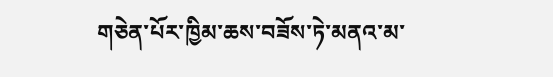གཅེན་པོར་ཁྱིམ་ཆས་བཟོས་ཏེ་མནའ་མ་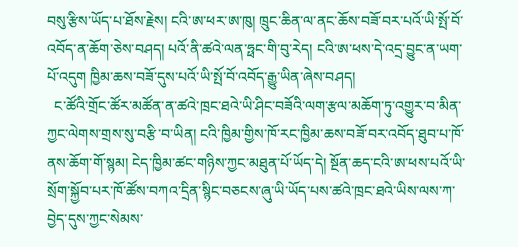བསུ་རྩིས་ཡོད་པ་ཐོས་རྗེས། ངའི་ཨ་ཕར་ཨ་ཁུ། ཁྲུང་ཆིན་ལ་ནང་ཆོས་བཟོ་བར་པའོ་ཡི་སྤོ་བོ་འབོད་ན་ཆོག་ཅེས་བཤད། པའོ་ནི་ཚའེ་ལན་ཧྥང་གི་བུ་རེད། ངའི་ཨ་ཕས་དེ་འདྲ་བྱུང་ན་ཡག་པོ་འདུག ཁྱིམ་ཆས་བཟོ་དུས་པའོ་ཡི་སྤོ་བོ་འབོད་རྒྱུ་ཡིན་ཞེས་བཤད།
  ང་ཚོའི་གྲོང་ཚོར་མཚོན་ན་ཚའེ་ཁྲང་ཐའེ་ཡི་ཤིང་བཟོའི་ལག་རྩལ་མཆོག་ཏུ་འགྱུར་བ་མིན་ཀྱང་ལེགས་གྲས་སུ་བརྩི་བ་ཡིན། ངའི་ཁྱིམ་གྱིས་ཁོ་རང་ཁྱིམ་ཆས་བཟོ་བར་འབོད་ཐུབ་པ་ཁོ་ནས་ཆོག་གོ་སྙམ། ངེད་ཁྱིམ་ཚང་གཉིས་ཀྱང་མཐུན་པོ་ཡོད་དེ། སྔོན་ཆད་ངའི་ཨ་ཕས་པའོ་ཡི་སྲོག་སྐྱོབ་པར་ཁོ་ཚོས་བཀའ་དྲིན་སྙིང་བཅངས་ཞུ་ཡི་ཡོད་པས་ཚའེ་ཁྲང་ཐའེ་ཡིས་ལས་ཀ་བྱེད་དུས་ཀྱང་སེམས་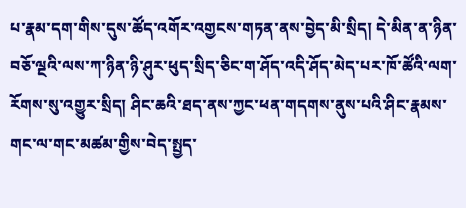པ་རྣམ་དག་གིས་དུས་ཚོད་འགོར་འགྱངས་གཏན་ནས་བྱེད་མི་སྲིད། དེ་མིན་ན་ཉིན་བཅོ་ལྔའི་ལས་ཀ་ཉིན་ཉི་ཤུར་ཕུད་སྲིད་ཅིང་ག་ཤོད་འདི་ཤོད་མེད་པར་ཁོ་ཚོའི་ལག་རོགས་སུ་འགྱུར་སྲིད། ཤིང་ཆའི་ཐད་ནས་ཀྱང་ཕན་གདགས་ནུས་པའི་ཤིང་རྣམས་གང་ལ་གང་མཚམ་གྱིས་བེད་སྤྱད་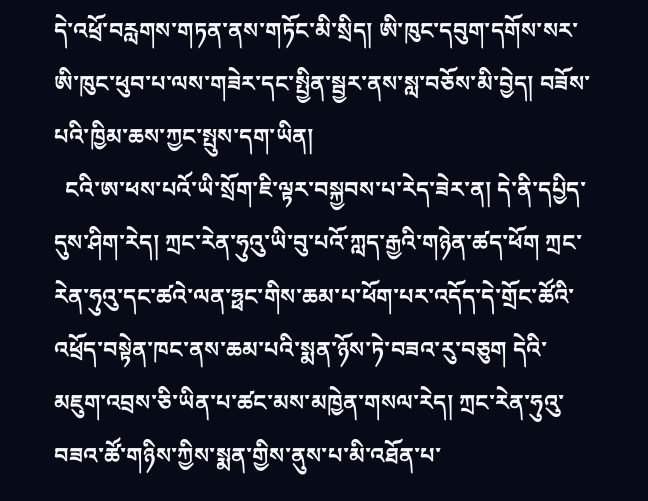དེ་འཕྲོ་བརླགས་གཏན་ནས་གཏོང་མི་སྲིད། ཨི་ཁུང་དབུག་དགོས་སར་ཨི་ཁུང་ཕུབ་པ་ལས་གཟེར་དང་སྤྱིན་སྦྱར་ནས་སླ་བཅོས་མི་བྱེད། བཟོས་པའི་ཁྱིམ་ཆས་ཀྱང་སྤུས་དག་ཡིན།
  ངའི་ཨ་ཕས་པའོ་ཡི་སྲོག་ཇི་ལྟར་བསྐྱབས་པ་རེད་ཟེར་ན། དེ་ནི་དཔྱིད་དུས་ཤིག་རེད། ཀྲང་རེན་ཧུའུ་ཡི་བུ་པའོ་ཀླད་རྒྱའི་གཉེན་ཚད་ཕོག ཀྲང་རེན་ཧུའུ་དང་ཚའེ་ལན་ཧྥང་གིས་ཆམ་པ་ཕོག་པར་འདོད་དེ་གྲོང་ཚོའི་འཕྲོད་བསྟེན་ཁང་ནས་ཆམ་པའི་སྨན་ཉོས་ཏེ་བཟའ་རུ་བཅུག དེའི་མཇུག་འབྲས་ཅི་ཡིན་པ་ཚང་མས་མཁྱེན་གསལ་རེད། ཀྲང་རེན་ཧུའུ་བཟའ་ཚོ་གཉིས་ཀྱིས་སྨན་གྱིས་ནུས་པ་མི་འཐོན་པ་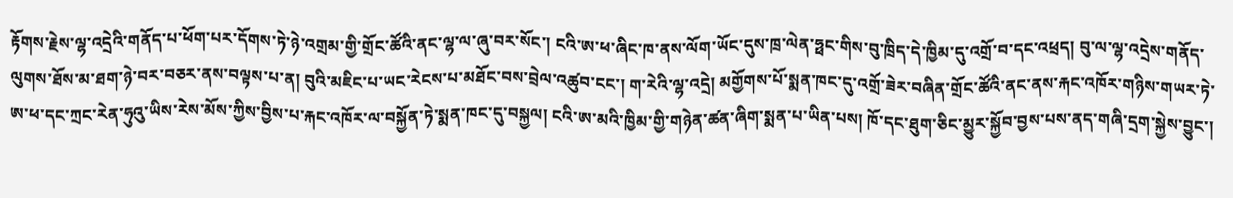རྟོགས་རྗེས་ལྷ་འདྲེའི་གནོད་པ་ཕོག་པར་དོགས་ཏེ་ཉེ་འགྲམ་གྱི་གྲོང་ཚོའི་ནང་ལྷ་ལ་ཞུ་བར་སོང་། ངའི་ཨ་ཕ་ཞིང་ཁ་ནས་ལོག་ཡོང་དུས་ཁྲ་ལེན་ཧྥང་གིས་བུ་ཁྲིད་དེ་ཁྱིམ་དུ་འགྲོ་བ་དང་འཕྲད། བུ་ལ་ལྷ་འདྲེས་གནོད་ལུགས་ཐོས་མ་ཐག་ཉེ་བར་བཅར་ནས་བལྟས་པ་ན། བུའི་མཇིང་པ་ཡང་རེངས་པ་མཐོང་བས་བྲེལ་འཚུབ་ངང་། ག་རེའི་ལྷ་འདྲེ། མགྱོགས་པོ་སྨན་ཁང་དུ་འགྲོ་ཟེར་བཞིན་གྲོང་ཚོའི་ནང་ནས་རྐང་འཁོར་གཉིས་གཡར་ཏེ་ཨ་ཕ་དང་ཀྲང་རེན་ཧུའུ་ཡིས་རེས་མོས་ཀྱིས་བྱིས་པ་རྐང་འཁོར་ལ་བསྐྱོན་ཏེ་སྨན་ཁང་དུ་བསྐྱལ། ངའི་ཨ་མའི་ཁྱིམ་གྱི་གཉེན་ཚན་ཞིག་སྨན་པ་ཡིན་པས། ཁོ་དང་ཐུག་ཅིང་མྱུར་སྐྱོབ་བྱས་པས་ནད་གཞི་དྲག་སྐྱེས་བྱུང་།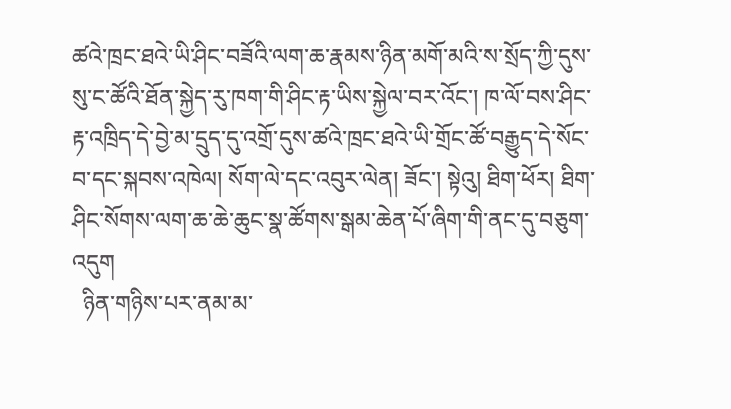ཚའེ་ཁྲང་ཐའེ་ཡི་ཤིང་བཟོའི་ལག་ཆ་རྣམས་ཉིན་མགོ་མའི་ས་སྲོད་ཀྱི་དུས་སུ་ང་ཚོའི་ཐོན་སྐྱེད་རུ་ཁག་གི་ཤིང་རྟ་ཡིས་སྐྱེལ་བར་འོང་། ཁ་ལོ་བས་ཤིང་རྟ་འཁྲིད་དེ་བྱེ་མ་དྲུད་དུ་འགྲོ་དུས་ཚའེ་ཁྲང་ཐའེ་ཡི་གྲོང་ཚོ་བརྒྱུད་དེ་སོང་བ་དང་སྐབས་འཁེལ། སོག་ལེ་དང་འབུར་ལེན། ཟོང་། སྟེའུ། ཐིག་ཕོར། ཐིག་ཤིང་སོགས་ལག་ཆ་ཆེ་ཆུང་སྣ་ཚོགས་སྒམ་ཆེན་པོ་ཞིག་གི་ནང་དུ་བཅུག་འདུག
  ཉིན་གཉིས་པར་ནམ་མ་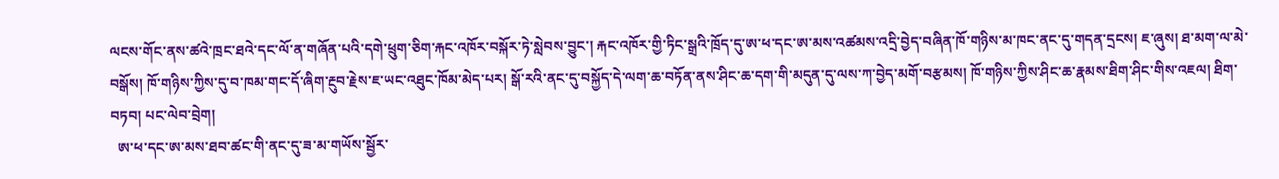ལངས་གོང་ནས་ཚའེ་ཁྲང་ཐའེ་དང་ལོ་ན་གཞོན་པའི་དགེ་ཕྲུག་ཅིག་རྐང་འཁོར་བསྐོར་ཏེ་སླེབས་བྱུང་། རྐང་འཁོར་གྱི་ཏིང་སྒྲའི་ཁྲོད་དུ་ཨ་ཕ་དང་ཨ་མས་འཚམས་འདྲི་བྱེད་བཞིན་ཁོ་གཉིས་མ་ཁང་ནང་དུ་གདན་དྲངས། ཇ་ཞུས། ཐ་མག་ལ་མེ་བསྒོས། ཁོ་གཉིས་ཀྱིས་དུ་བ་ཁམ་གང་དོ་ཞིག་རྔུབ་རྗེས་ཇ་ཡང་འཐུང་ཁོམ་མེད་པར། སྒོ་རའི་ནང་དུ་བསྐྱོད་དེ་ལག་ཆ་བཏོན་ནས་ཤིང་ཆ་དག་གི་མདུན་དུ་ལས་ཀ་བྱེད་མགོ་བརྩམས། ཁོ་གཉིས་ཀྱིས་ཤིང་ཆ་རྣམས་ཐིག་ཤིང་གིས་འཇལ། ཐིག་བཏབ། པང་ལེབ་བྲེག།
  ཨ་ཕ་དང་ཨ་མས་ཐབ་ཚང་གི་ནང་དུ་ཟ་མ་གཡོས་སྦྱོར་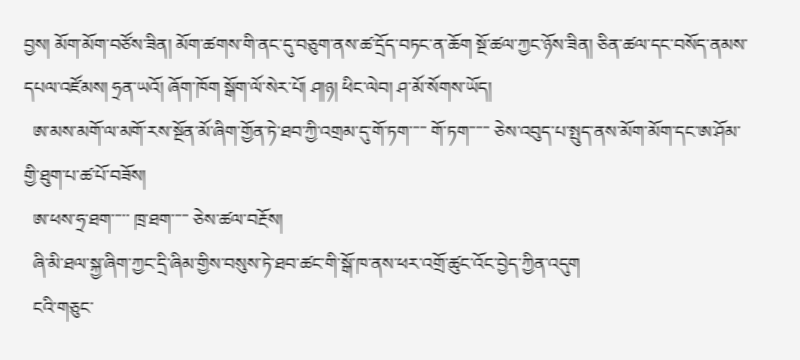བྱས། མོག་མོག་བཙོས་ཟིན། མོག་ཚགས་གི་ནང་དུ་བཅུག་ནས་ཚ་དྲོད་བཏང་ན་ཆོག སྔོ་ཚལ་ཀྱང་ཉོས་ཟིན། ཅིན་ཚལ་དང་བསོད་ནམས་དཔལ་འཛོམས། ཧྲན་ཡའོ། ཞོག་ཁོག སྒོག་ལོ་སེར་པོ། ཤ།ཉ། ཕིང་ལེབ། ཤ་མོ་སོགས་ཡོད།
  ཨ་མས་མགོ་ལ་མགོ་རས་སྔོན་མོ་ཞིག་གྱོན་ཏེ་ཐབ་ཀྱི་འགྲམ་དུ་གོ་ཏག་་་་་ གོ་ཏག་་་་་་ ཅེས་འབུད་པ་སྤུད་ནས་མོག་མོག་དང་ཨ་ཤོམ་གྱི་ཐུག་པ་ཚ་པོ་བཟོས།
  ཨ་ཕས་ཧྲ་ཐག་་་་་ ཁྲ་ཐག་་་་་ ཅེས་ཚལ་བརྔོས།
  ཞི་མི་ཐལ་སྐྱ་ཞིག་ཀྱང་དྲི་ཞིམ་གྱིས་བསུས་ཏེ་ཐབ་ཚང་གི་སྒོ་ཁ་ནས་ཕར་འགྲོ་ཚུང་འོང་བྱེད་ཀྱིན་འདུག
  ངའི་གཅུང་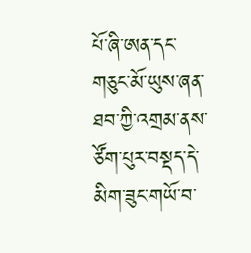པོ་ཞི་ཨན་དང་གཅུང་མོ་ཡུས་ཞན་ཐབ་ཀྱི་འགྲམ་ནས་ཙོག་པུར་བསྡད་དེ་མིག་ཟུང་གཡོ་བ་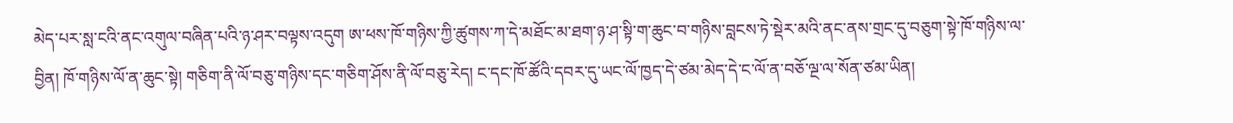མེད་པར་སླ་ངའི་ནང་འགུལ་བཞིན་པའི་ཉ་ཤར་བལྟས་འདུག ཨ་ཕས་ཁོ་གཉིས་ཀྱི་ཚུགས་ཀ་དེ་མཐོང་མ་ཐག་ཉ་ཤ་སྟི་ག་ཆུང་བ་གཉིས་བླངས་ཏེ་སྡེར་མའི་ནང་ནས་གྲང་དུ་བཅུག་སྟེ་ཁོ་གཉིས་ལ་བྱིན། ཁོ་གཉིས་ལོ་ན་ཆུང་སྟེ། གཅིག་ནི་ལོ་བཅུ་གཉིས་དང་གཅིག་ཤོས་ནི་ལོ་བཅུ་རེད། ང་དང་ཁོ་ཚོའི་དབར་དུ་ཡང་ལོ་ཁྱད་དེ་ཙམ་མེད་དེ་ང་ལོ་ན་བཅོ་ལྔ་ལ་སོན་ཙམ་ཡིན།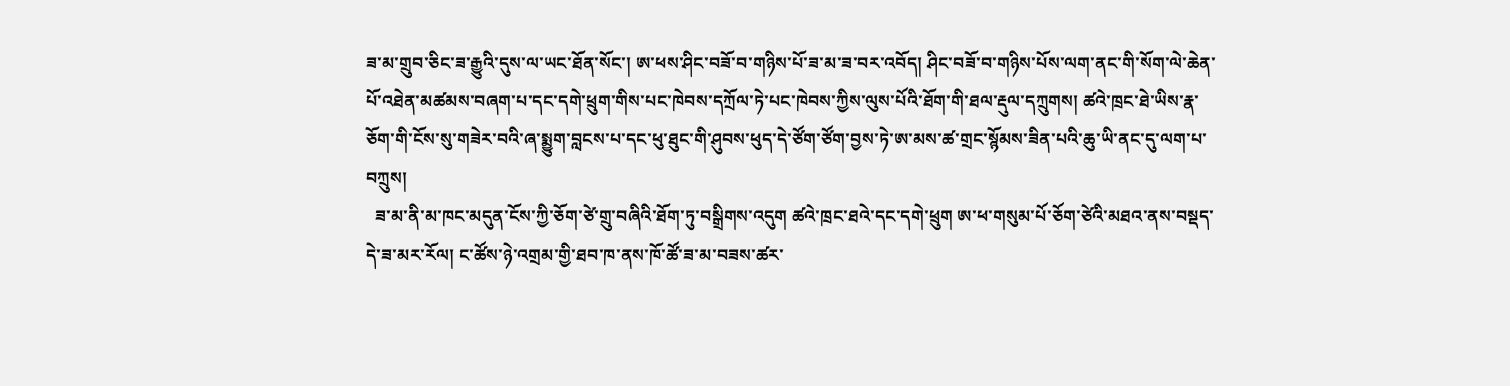ཟ་མ་གྲུབ་ཅིང་ཟ་རྒྱུའི་དུས་ལ་ཡང་ཐོན་སོང་། ཨ་ཕས་ཤིང་བཟོ་བ་གཉིས་པོ་ཟ་མ་ཟ་བར་འབོད། ཤིང་བཟོ་བ་གཉིས་པོས་ལག་ནང་གི་སོག་ལེ་ཆེན་པོ་འཐེན་མཚམས་བཞག་པ་དང་དགེ་ཕྲུག་གིས་པང་ཁེབས་དཀྲོལ་ཏེ་པང་ཁེབས་ཀྱིས་ལུས་པོའི་ཐོག་གི་ཐལ་རྡུལ་དཀྲུགས། ཚའེ་ཁྲང་ཐེ་ཡིས་རྣ་ཅོག་གི་ངོས་སུ་གཟེར་བའི་ཞ་སྨྱུག་བླངས་པ་དང་ཕུ་ཐུང་གི་ཤུབས་ཕུད་དེ་ཙོག་ཙོག་བྱས་ཏེ་ཨ་མས་ཚ་གྲང་སྙོམས་ཟིན་པའི་ཆུ་ཡི་ནང་དུ་ལག་པ་བཀྲུས།
  ཟ་མ་ནི་མ་ཁང་མདུན་ངོས་ཀྱི་ཅོག་ཙེ་གྲུ་བཞིའི་ཐོག་ཏུ་བསྒྲིགས་འདུག ཚའེ་ཁྲང་ཐའེ་དང་དགེ་ཕྲུག ཨ་ཕ་གསུམ་པོ་ཅོག་ཙེའི་མཐའ་ནས་བསྡད་དེ་ཟ་མར་རོལ། ང་ཚོས་ཉེ་འགྲམ་གྱི་ཐབ་ཁ་ནས་ཁོ་ཚོ་ཟ་མ་བཟས་ཚར་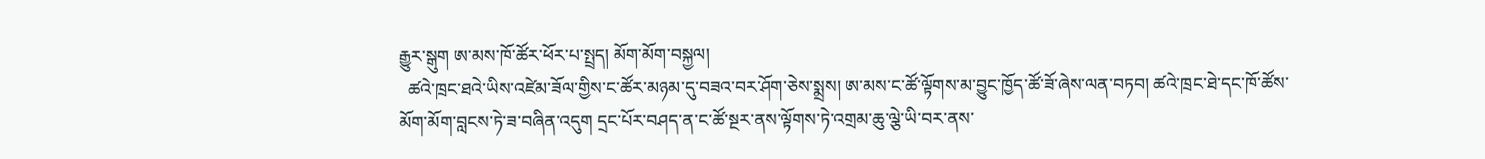རྒྱུར་སྒུག ཨ་མས་ཁོ་ཚོར་ཕོར་པ་སྤྲད། མོག་མོག་བསྐྱལ།
  ཚའེ་ཁྲང་ཐའེ་ཡིས་འཛེམ་ཟོལ་གྱིས་ང་ཚོར་མཉམ་དུ་བཟའ་བར་ཤོག་ཅེས་སྨྲས། ཨ་མས་ང་ཚོ་ལྟོགས་མ་བྱུང་ཁྱོད་ཚོ་ཟོ་ཞེས་ལན་བཏབ། ཚའེ་ཁྲང་ཐེ་དང་ཁོ་ཚོས་མོག་མོག་བླངས་ཏེ་ཟ་བཞིན་འདུག དྲང་པོར་བཤད་ན་ང་ཚོ་སྔར་ནས་ལྟོགས་ཏེ་འགྲམ་ཆུ་ལྕེ་ཡི་བར་ནས་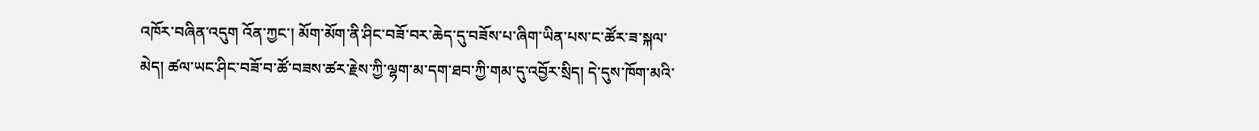འཁོར་བཞིན་འདུག འོན་ཀྱང་། མོག་མོག་ནི་ཤིང་བཟོ་བར་ཆེད་དུ་བཟོས་པ་ཞིག་ཡིན་པས་ང་ཚོར་ཟ་སྐལ་མེད། ཚལ་ཡང་ཤིང་བཟོ་བ་ཚོ་བཟས་ཚར་རྗེས་ཀྱི་ལྷག་མ་དག་ཐབ་ཀྱི་གམ་དུ་འབྱོར་སྲིད། དེ་དུས་ཁོག་མའི་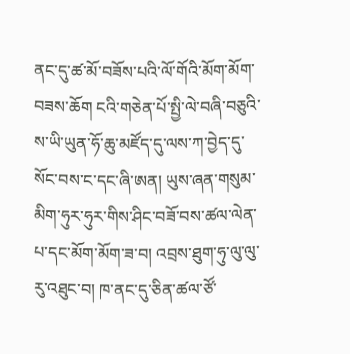ནང་དུ་ཚ་མོ་བཟོས་པའི་ལོ་གོའི་མོག་མོག་བཟས་ཆོག ངའི་གཅེན་པོ་སྤྱི་ལེ་བཞི་བཅུའི་ས་ཡི་ཡུན་ཧོ་ཆུ་མཛོད་དུ་ལས་ཀ་བྱེད་དུ་སོང་བས་ང་དང་ཞི་ཨན། ཡུས་ཞན་གསུམ་མིག་ཧུར་ཧུར་གིས་ཤིང་བཟོ་བས་ཚལ་ལེན་པ་དང་མོག་མོག་ཟ་བ། འབྲས་ཐུག་ཧུ་ལུ་ལུ་རུ་འཐུང་བ། ཁ་ནང་དུ་ཅིན་ཚལ་ཙོ་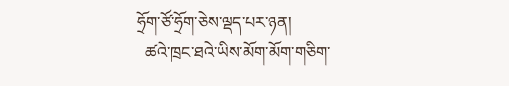ཧྲོག་ཙོ་ཧྲོག་ཅེས་ལྡད་པར་ཉན།
  ཚའེ་ཁྲང་ཐའེ་ཡིས་མོག་མོག་གཅིག་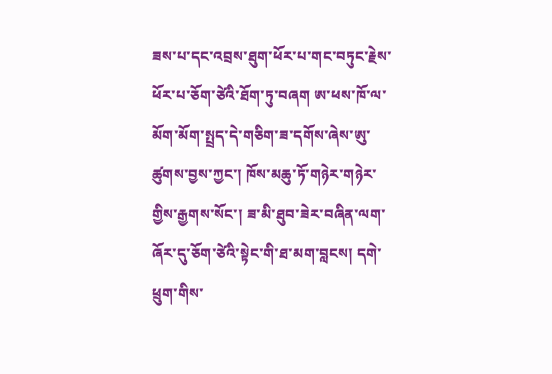ཟས་པ་དང་འབྲས་ཐུག་ཕོར་པ་གང་བཏུང་རྗེས་ཕོར་པ་ཅོག་ཙེའི་ཐོག་ཏུ་བཞག ཨ་ཕས་ཁོ་ལ་མོག་མོག་སྤྲད་དེ་གཅིག་ཟ་དགོས་ཞེས་ཨུ་ཚུགས་བྱས་ཀྱང་། ཁོས་མཆུ་ཏོ་གཉེར་གཉེར་གྱིས་རྒྱགས་སོང་། ཟ་མི་ཐུབ་ཟེར་བཞིན་ལག་ཞོར་དུ་ཅོག་ཙེའི་སྟེང་གི་ཐ་མག་བླངས། དགེ་ཕྲུག་གིས་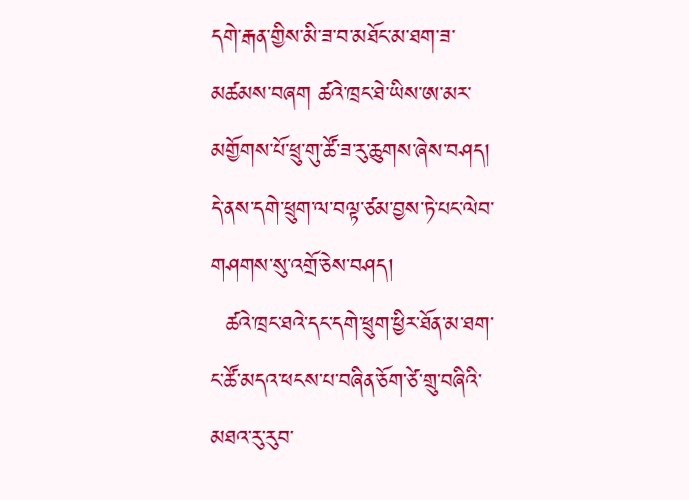དགེ་རྒན་གྱིས་མི་ཟ་བ་མཐོང་མ་ཐག་ཟ་མཚམས་བཞག ཚའེ་ཁྲང་ཐེ་ཡིས་ཨ་མར་མགྱོགས་པོ་ཕྲུ་གུ་ཚོ་ཟ་རུ་ཆུགས་ཞེས་བཤད། དེ་ནས་དགེ་ཕྲུག་ལ་བལྟ་ཙམ་བྱས་ཏེ་པང་ལེབ་གཤགས་སུ་འགྲོ་ཅེས་བཤད།
  ཚའེ་ཁྲང་ཐའེ་དང་དགེ་ཕྲུག་ཕྱིར་ཐོན་མ་ཐག་ང་ཚོ་མདའ་ཕངས་པ་བཞིན་ཅོག་ཙེ་གྲུ་བཞིའི་མཐའ་རུ་རུབ་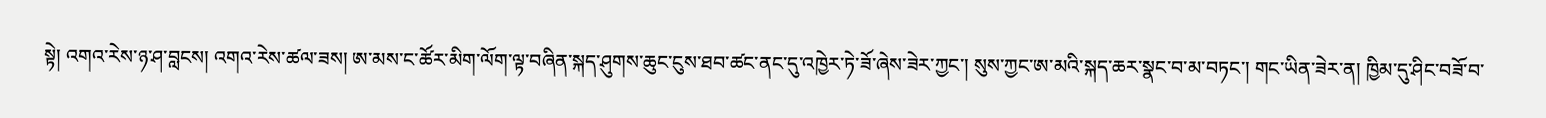སྟེ། འགའ་རེས་ཉ་ཤ་བླངས། འགའ་རེས་ཚལ་ཟས། ཨ་མས་ང་ཚོར་མིག་ལོག་ལྟ་བཞིན་སྐད་ཤུགས་ཆུང་ངུས་ཐབ་ཚང་ནང་དུ་འཁྱེར་ཏེ་ཟོ་ཞེས་ཟེར་ཀྱང་། སུས་ཀྱང་ཨ་མའི་སྐད་ཆར་སྣང་བ་མ་བཏང་། གང་ཡིན་ཟེར་ན། ཁྱིམ་དུ་ཤིང་བཟོ་བ་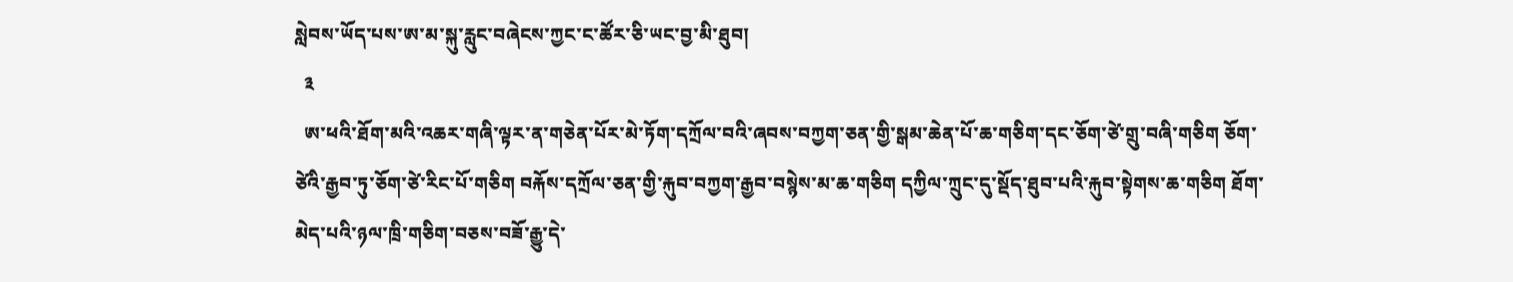སླེབས་ཡོད་པས་ཨ་མ་སྐུ་རླུང་བཞེངས་ཀྱང་ང་ཚོར་ཅི་ཡང་བྱ་མི་ཐུབ།
  ༣
  ཨ་ཕའི་ཐོག་མའི་འཆར་གཞི་ལྟར་ན་གཅེན་པོར་མེ་ཏོག་དཀྲོལ་བའི་ཞབས་བཀྱག་ཅན་གྱི་སྒམ་ཆེན་པོ་ཆ་གཅིག་དང་ཅོག་ཙེ་གྲུ་བཞི་གཅིག ཅོག་ཙེའི་རྒྱབ་ཏུ་ཅོག་ཙེ་རིང་པོ་གཅིག བརྐོས་དཀྲོལ་ཅན་གྱི་རྐུབ་བཀྱག་རྒྱབ་བསྙེས་མ་ཆ་གཅིག དཀྱིལ་ཀྲུང་དུ་སྡོད་ཐུབ་པའི་རྐུབ་སྟེགས་ཆ་གཅིག ཐོག་མེད་པའི་ཉལ་ཁྲི་གཅིག་བཅས་བཟོ་རྒྱུ་དེ་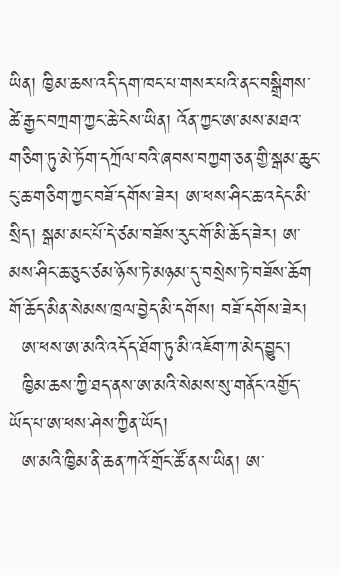ཡིན། ཁྱིམ་ཆས་འདི་དག་ཁང་པ་གསར་པའི་ནང་བསྒྲིགས་ཚེ་རྒྱང་བཀྲག་ཀྱང་ཆེ་ངེས་ཡིན། འོན་ཀྱང་ཨ་མས་མཐའ་གཅིག་ཏུ་མེ་ཏོག་དཀྲོལ་བའི་ཞབས་བཀྱག་ཅན་གྱི་སྒམ་ཆུང་ངུ་ཆ་གཅིག་ཀྱང་བཟོ་དགོས་ཟེར། ཨ་ཕས་ཤིང་ཆ་འདེང་མི་སྲིད། སྒམ་མང་པོ་དེ་ཙམ་བཟོས་རུང་གོ་མི་ཆོད་ཟེར། ཨ་མས་ཤིང་ཆ་ཅུང་ཙམ་ཉོས་ཏེ་མཉམ་དུ་བསྲེས་ཏེ་བཟོས་ཆོག གོ་ཆོད་མིན་སེམས་ཁྲལ་བྱེད་མི་དགོས། བཟོ་དགོས་ཟེར།
  ཨ་ཕས་ཨ་མའི་འདོད་ཐོག་ཏུ་མི་འཇོག་ཀ་མེད་བྱུང་།
  ཁྱིམ་ཆས་ཀྱི་ཐད་ནས་ཨ་མའི་སེམས་སུ་གནོང་འགྱོད་ཡོད་པ་ཨ་ཕས་ཤེས་ཀྱིན་ཡོད།
  ཨ་མའི་ཁྱིམ་ནི་ཆན་ཀའོ་གྲོང་ཚོ་ནས་ཡིན། ཨ་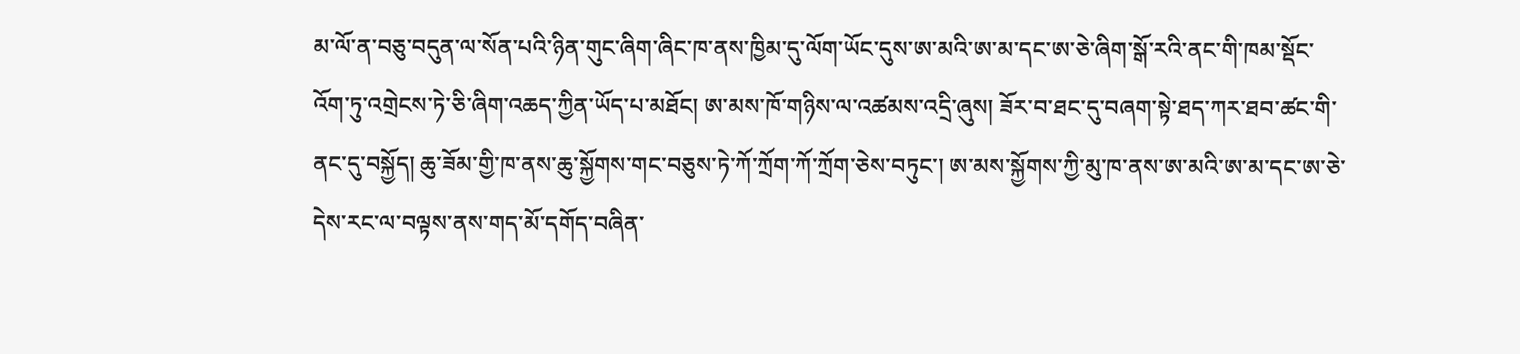མ་ལོ་ན་བཅུ་བདུན་ལ་སོན་པའི་ཉིན་གུང་ཞིག་ཞིང་ཁ་ནས་ཁྱིམ་དུ་ལོག་ཡོང་དུས་ཨ་མའི་ཨ་མ་དང་ཨ་ཅེ་ཞིག་སྒོ་རའི་ནང་གི་ཁམ་སྡོང་འོག་ཏུ་འགྲེངས་ཏེ་ཅི་ཞིག་འཆད་ཀྱིན་ཡོད་པ་མཐོང། ཨ་མས་ཁོ་གཉིས་ལ་འཚམས་འདྲི་ཞུས། ཟོར་བ་ཐང་དུ་བཞག་སྟེ་ཐད་ཀར་ཐབ་ཚང་གི་ནང་དུ་བསྐྱོད། ཆུ་ཟོམ་གྱི་ཁ་ནས་ཆུ་སྐྱོགས་གང་བཅུས་ཏེ་ཀོ་ཀྲོག་ཀོ་ཀྲོག་ཅེས་བཏུང་། ཨ་མས་སྐྱོགས་ཀྱི་མུ་ཁ་ནས་ཨ་མའི་ཨ་མ་དང་ཨ་ཅེ་དེས་རང་ལ་བལྟས་ནས་གད་མོ་དགོད་བཞིན་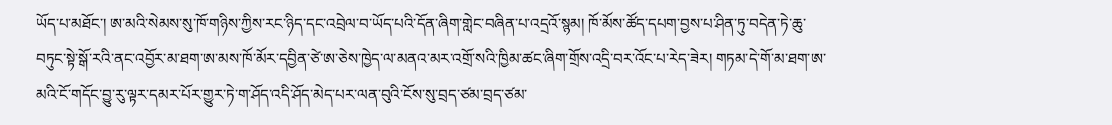ཡོད་པ་མཐོང་། ཨ་མའི་སེམས་སུ་ཁོ་གཉིས་ཀྱིས་རང་ཉིད་དང་འབྲེལ་བ་ཡོད་པའི་དོན་ཞིག་གླེང་བཞིན་པ་འདྲའོ་སྙམ། ཁོ་མོས་ཚོད་དཔག་བྱས་པ་ཤིན་ཏུ་བདེན་ཏེ་ཆུ་བཏུང་སྟེ་སྒོ་རའི་ནང་འབྱོར་མ་ཐག་ཨ་མས་ཁོ་མོར་དབྱིན་ཙེ་ཨ་ཅེས་ཁྱེད་ལ་མནའ་མར་འགྲོ་སའི་ཁྱིམ་ཚང་ཞིག་གྲོས་འདྲི་བར་འོང་པ་རེད་ཟེར། གཏམ་དེ་གོ་མ་ཐག་ཨ་མའི་ངོ་གདོང་བྱུ་རུ་ལྟར་དམར་པོར་གྱུར་ཏེ་ག་ཤོད་འདི་ཤོད་མེད་པར་ལན་བུའི་ངོས་སུ་བྲད་ཙམ་བྲད་ཙམ་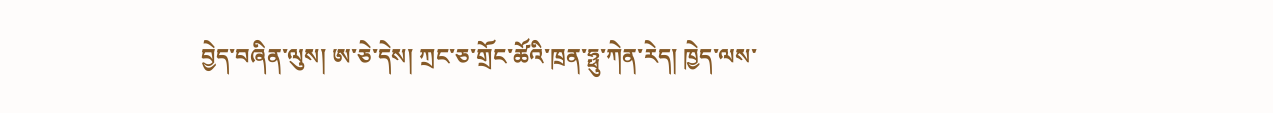བྱེད་བཞིན་ལུས། ཨ་ཅེ་དེས། ཀྲང་ཅ་གྲོང་ཚོའི་ཁྲན་ཧྥུ་ཀེན་རེད། ཁྱེད་ལས་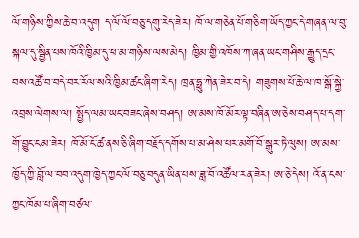ལོ་གཉིས་ཀྱིས་ཆེ་བ་འདུག ད་ལོ་ལོ་བཅུ་དགུ་རེད་ཟེར། ཁོ་ལ་གཅེན་པོ་གཅིག་ཡོད་ཀྱང་དེ་གཞན་ལ་བུ་སྐལ་དུ་སྦྱིན་པས་ཁོའི་ཁྱིམ་དུ་ཕ་མ་གཉིས་ལས་མེད། ཁྱིམ་གྱི་འཁོས་ཀ་ཞན་ཡང་གཤིས་རྒྱུད་དྲང་བས་འཚོ་བ་བདེ་བར་རོལ་སའི་ཁྱིམ་ཚང་ཞིག་རེད། ཁྲན་ཧྥུ་ཀེན་ཟེར་བ་དེ། གཟུགས་པོ་ཆེ་ལ་ཁ་སྒོ་སྐྱེ་འབྲས་ལེགས་ལ། སྤྱོད་ལམ་ཡང་བཟང་ཞེས་བཤད། ཨ་མས་ཁོ་མོར་ལྟ་བཞིན་ཨ་ཅེས་བཤད་པ་དག་གོ་བྱུང་ངམ་ཟེར། ཁོ་མོ་ངོ་ཚ་ནས་ཅི་ཞིག་བརྗོད་དགོས་པ་མ་ཤེས་པར་མགོ་བོ་སྒུར་ཏེ་ལུས། ཨ་མས་ཁྱོད་ཀྱི་བློ་ལ་བབ་འདུག་ཁྱེད་ཀྱང་ལོ་བཅུ་བདུན་ཡིན་པས་ཟླ་བོ་འཚོལ་རན་ཟེར། ཨ་ཅེ་དེས། འོ་ན་ངས་ཀྱང་ཁོམ་པ་ཞིག་བཙལ་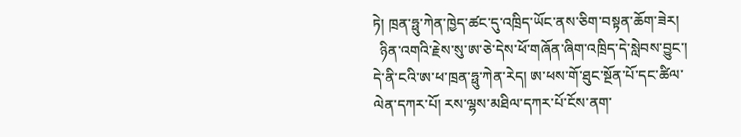ཏེ། ཁྲན་ཧྥུ་ཀེན་ཁྱེད་ཚང་དུ་འཁྲིད་ཡོང་ནས་ཅིག་བསྟན་ཆོག་ཟེར།
  ཉིན་འགའི་རྗེས་སུ་ཨ་ཅེ་དེས་ཕོ་གཞོན་ཞིག་འཁྲིད་དེ་སླེབས་བྱུང་། དེ་ནི་ངའི་ཨ་ཕ་ཁྲན་ཧྥུ་ཀེན་རེད། ཨ་ཕས་གོ་ཐུང་སྔོན་པོ་དང་ཚིལ་ལེན་དཀར་པོ། རས་ལྷས་མཐིལ་དཀར་པོ་ངོས་ནག་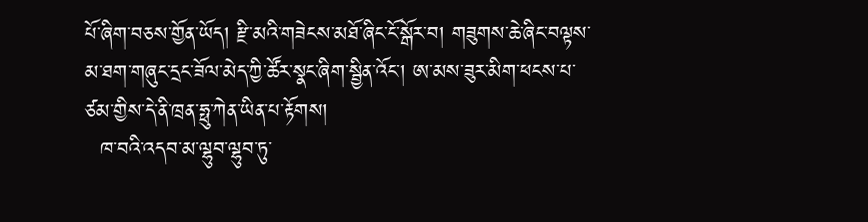པོ་ཞིག་བཅས་གྱོན་ཡོད། རྫི་མའི་གཟེངས་མཐོ་ཞིང་ངོ་སྒོར་བ། གཟུགས་ཆེ་ཞིང་བལྟས་མ་ཐག་གཞུང་དྲང་ཟོལ་མེད་ཀྱི་ཚོར་སྣང་ཞིག་སྦྱིན་འོང་། ཨ་མས་ཟུར་མིག་ཕངས་པ་ཙམ་གྱིས་དེ་ནི་ཁྲན་ཧྥུ་ཀེན་ཡིན་པ་རྟོགས།
  ཁ་བའི་འདབ་མ་ལྷུབ་ལྷུབ་ཏུ་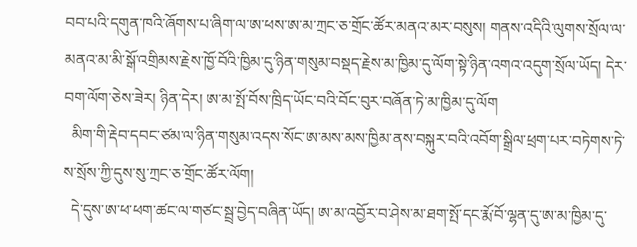བབ་པའི་དགུན་ཁའི་ཞོགས་པ་ཞིག་ལ་ཨ་ཕས་ཨ་མ་ཀྲང་ཅ་གྲོང་ཚོར་མནའ་མར་བསུས། གནས་འདིའི་ལུགས་སྲོལ་ལ་མནའ་མ་མི་སྒོ་འགྲིམས་རྗེས་ཁྱོ་བོའི་ཁྱིམ་དུ་ཉིན་གསུམ་བསྡད་རྗེས་མ་ཁྱིམ་དུ་ལོག་སྟེ་ཉིན་འགའ་འདུག་སྲོལ་ཡོད། དེར་བག་ལོག་ཅེས་ཟེར། ཉིན་དེར། ཨ་མ་སྤོ་བོས་ཁྲིད་ཡོང་བའི་བོང་བུར་བཞོན་ཏེ་མ་ཁྱིམ་དུ་ལོག
  མིག་གི་རྡེབ་དབང་ཙམ་ལ་ཉིན་གསུམ་འདས་སོང་ཨ་མས་མས་ཁྱིམ་ནས་བསྐུར་བའི་འབོག་སྒྲིལ་ཕྲག་པར་བཏེགས་ཏེ་ས་སྲོས་ཀྱི་དུས་སུ་ཀྲང་ཅ་གྲོང་ཚོར་ལོག།
  དེ་དུས་ཨ་ཕ་ཕག་ཚང་ལ་གཙང་སྦྲ་བྱེད་བཞིན་ཡོད། ཨ་མ་འབྱོར་བ་ཤེས་མ་ཐག་སྤོ་དང་རྨོ་བོ་ལྷན་དུ་ཨ་མ་ཁྱིམ་དུ་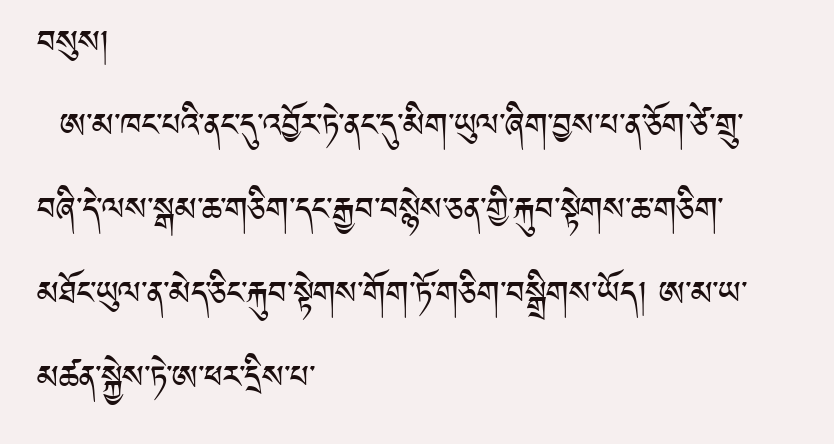བསུས།
  ཨ་མ་ཁང་པའི་ནང་དུ་འབྱོར་ཏེ་ནང་དུ་མིག་ཡུལ་ཞིག་བྱས་པ་ན་ཅོག་ཙེ་གྲུ་བཞི་དེ་ལས་སྒམ་ཆ་གཅིག་དང་རྒྱབ་བསྙེས་ཅན་གྱི་རྐུབ་སྟེགས་ཆ་གཅིག་མཐོང་ཡུལ་ན་མེད་ཅིང་རྐུབ་སྟེགས་གོག་ཏོ་གཅིག་བསྒྲིགས་ཡོད། ཨ་མ་ཡ་མཚན་སྐྱེས་ཏེ་ཨ་ཕར་དྲིས་པ་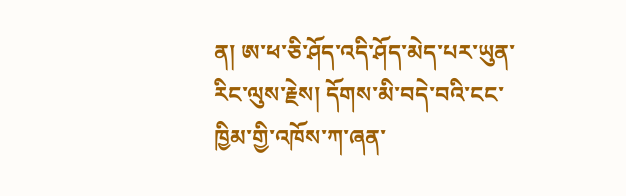ན། ཨ་ཕ་ཅི་ཤོད་འདི་ཤོད་མེད་པར་ཡུན་རིང་ལུས་རྗེས། དོགས་མི་བདེ་བའི་ངང་ཁྱིམ་གྱི་འཁོས་ཀ་ཞན་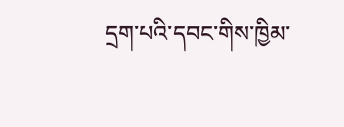དྲག་པའི་དབང་གིས་ཁྱིམ་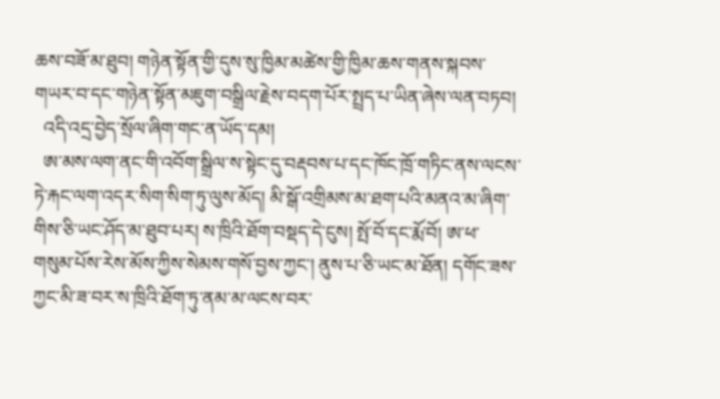ཆས་བཟོ་མ་ཐུབ། གཉེན་སྟོན་གྱི་དུས་སུ་ཁྱིམ་མཚེས་གྱི་ཁྱིམ་ཆས་གནས་སྐབས་གཡར་བ་དང་གཉེན་སྟོན་མཇུག་བསྒྲིལ་རྗེས་བདག་པོར་སྤྲད་པ་ཡིན་ཞེས་ལན་བཏབ།
  འདི་འདྲ་བྱེད་སྲོལ་ཞིག་གང་ན་ཡོད་དམ།
  ཨ་མས་ལག་ནང་གི་འབོག་སྒྲིལ་ས་སྟེང་དུ་བརྡབས་པ་དང་ཁོང་ཁྲོ་གཏིང་ནས་ལངས་ཏེ་རྐང་ལག་འདར་སིག་སིག་ཏུ་ལུས་མོད། མི་སྒོ་འགྲིམས་མ་ཐག་པའི་མནའ་མ་ཞིག་གིས་ཅི་ཡང་ཤོད་མ་ཐུབ་པར། ས་ཁྲིའི་ཐོག་བསྡད་དེ་ངུས། སྤོ་བོ་དང་རྨོ་བོ། ཨ་ཕ་གསུམ་པོས་རེས་མོས་ཀྱིས་སེམས་གསོ་བྱས་ཀྱང་། ནུས་པ་ཅི་ཡང་མ་ཐོན། དགོང་ཟས་ཀྱང་མི་ཟ་བར་ས་ཁྲིའི་ཐོག་ཏུ་ནམ་མ་ལངས་བར་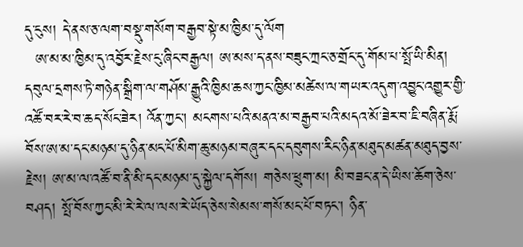དུ་ངུས། དེ་ནས་ཅ་ལག་བསྡུ་གསོག་བརྒྱབ་སྟེ་མ་ཁྱིམ་དུ་ལོག
  ཨ་མ་མ་ཁྱིམ་དུ་འབྱོར་རྗེས་ངུ་ཞིང་བརྒྱལ། ཨ་མས་ད་ནས་བཟུང་ཀྲང་ཅ་གྲོང་དུ་གོམ་པ་སྤོ་ཡི་མིན། དབུལ་དྲགས་ཏེ་གཉེན་སྒྲིག་ལ་གཤོམ་རྒྱུའི་ཁྱིམ་ཆས་ཀྱང་ཁྱིམ་མཚེས་ལ་གཡར་འདུག་འབྱུང་འགྱུར་གྱི་འཚོ་བར་རེ་བ་ཆད་སོང་ཟེར། འོན་ཀྱང་། མངགས་པའི་མནའ་མ་བརྒྱབ་པའི་མདའ་མོ་ཟེར་བ་ཇི་བཞིན་རྨོ་བོས་ཨ་མ་དང་མཉམ་དུ་ཉིན་མང་པོ་མིག་ཆུ་མཉམ་བཞུར་དང་དབུགས་རིང་ཉིན་མཐུད་མཚན་མཐུད་བྱས་རྗེས། ཨ་མ་ལ་འཚོ་བ་ནི་མི་དང་མཉམ་དུ་སྐྱེལ་དགོས། གཅེས་ཕྲུག་མ། མི་བཟང་ན་དེ་ཡིས་ཆོག་ཅེས་བཤད། སྤོ་བོས་ཀྱང་མི་རེ་རེ་ལ་ལས་རེ་ཡོད་ཅེས་སེམས་གསོ་མང་པོ་བཏང་། ཉིན་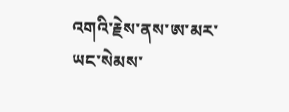འགའི་རྗེས་ནས་ཨ་མར་ཡང་སེམས་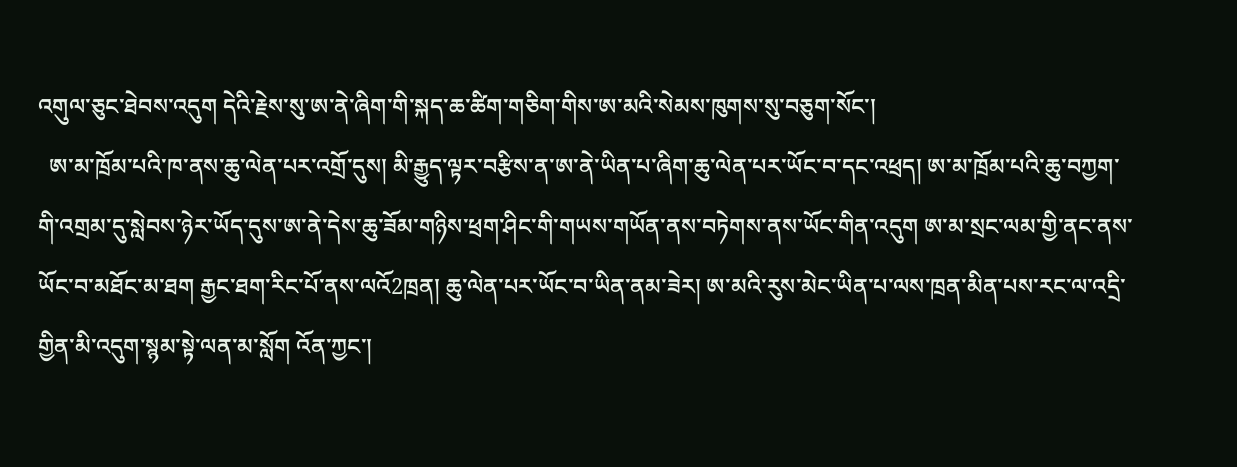འགུལ་ཅུང་ཐེབས་འདུག དེའི་རྗེས་སུ་ཨ་ནེ་ཞིག་གི་སྐད་ཆ་ཚིག་གཅིག་གིས་ཨ་མའི་སེམས་ཁུགས་སུ་བཅུག་སོང་།
  ཨ་མ་ཁྲོམ་པའི་ཁ་ནས་ཆུ་ལེན་པར་འགྲོ་དུས། མི་རྒྱུད་ལྟར་བརྩིས་ན་ཨ་ནེ་ཡིན་པ་ཞིག་ཆུ་ལེན་པར་ཡོང་བ་དང་འཕྲད། ཨ་མ་ཁྲོམ་པའི་ཆུ་བཀྱག་གི་འགྲམ་དུ་སླེབས་ཉེར་ཡོད་དུས་ཨ་ནེ་དེས་ཆུ་ཟོམ་གཉིས་ཕྲག་ཤིང་གི་གཡས་གཡོན་ནས་བཏེགས་ནས་ཡོང་གིན་འདུག ཨ་མ་སྲང་ལམ་གྱི་ནང་ནས་ཡོང་བ་མཐོང་མ་ཐག རྒྱང་ཐག་རིང་པོ་ནས་ལའོ2ཁྲན། ཆུ་ལེན་པར་ཡོང་བ་ཡིན་ནམ་ཟེར། ཨ་མའི་རུས་མེང་ཡིན་པ་ལས་ཁྲན་མིན་པས་རང་ལ་འདྲི་གྱིན་མི་འདུག་སྙམ་སྟེ་ལན་མ་སློག འོན་ཀྱང་།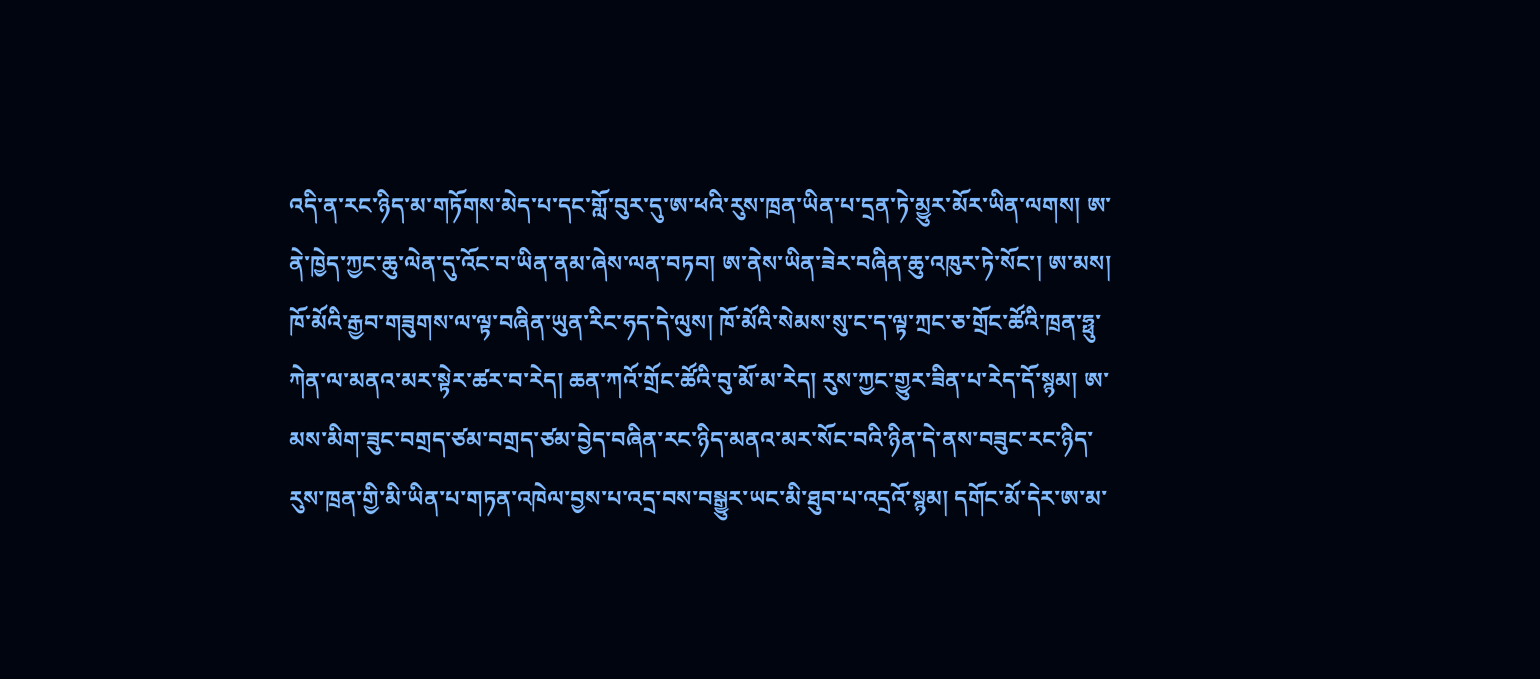འདི་ན་རང་ཉིད་མ་གཏོགས་མེད་པ་དང་གློ་བུར་དུ་ཨ་ཕའི་རུས་ཁྲན་ཡིན་པ་དྲན་ཏེ་མྱུར་མོར་ཡིན་ལགས། ཨ་ནེ་ཁྱེད་ཀྱང་ཆུ་ལེན་དུ་འོང་བ་ཡིན་ནམ་ཞེས་ལན་བཏབ། ཨ་ནེས་ཡིན་ཟེར་བཞིན་ཆུ་འཁུར་ཏེ་སོང་། ཨ་མས། ཁོ་མོའི་རྒྱབ་གཟུགས་ལ་ལྟ་བཞིན་ཡུན་རིང་ཧད་དེ་ལུས། ཁོ་མོའི་སེམས་སུ་ང་ད་ལྟ་ཀྲང་ཅ་གྲོང་ཚོའི་ཁྲན་ཧྥུ་ཀེན་ལ་མནའ་མར་སྟེར་ཚར་བ་རེད། ཆན་ཀའོ་གྲོང་ཚོའི་བུ་མོ་མ་རེད། རུས་ཀྱང་གྱུར་ཟིན་པ་རེད་དོ་སྙམ། ཨ་མས་མིག་ཟུང་བགྲད་ཙམ་བགྲད་ཙམ་བྱེད་བཞིན་རང་ཉིད་མནའ་མར་སོང་བའི་ཉིན་དེ་ནས་བཟུང་རང་ཉིད་རུས་ཁྲན་གྱི་མི་ཡིན་པ་གཏན་འཁེལ་བྱས་པ་འདྲ་བས་བསྒྱུར་ཡང་མི་ཐུབ་པ་འདྲའོ་སྙམ། དགོང་མོ་དེར་ཨ་མ་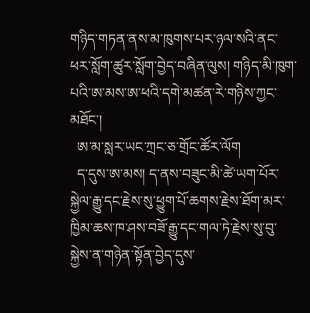གཉིད་གཏན་ནས་མ་ཁུགས་པར་ཉལ་སའི་ནང་ཕར་སློག་ཚུར་སློག་བྱེད་བཞིན་ལུས། གཉིད་མི་ཁུག་པའི་ཨ་མས་ཨ་ཕའི་དགེ་མཚན་རེ་གཉིས་ཀྱང་མཐོང་།
  ཨ་མ་སླར་ཡང་ཀྲང་ཅ་གྲོང་ཚོར་ལོག
  ད་དུས་ཨ་མས། ད་ནས་བཟུང་མི་ཚེ་ཡག་པོར་སྐྱེལ་རྒྱུ་དང་རྗེས་སུ་ཕྱུག་པོ་ཆགས་རྗེས་ཐོག་མར་ཁྱིམ་ཆས་ཁ་ཤས་བཟོ་རྒྱུ་དང་གལ་ཏེ་རྗེས་སུ་བུ་སྐྱེས་ན་གཉེན་སྟོན་བྱེད་དུས་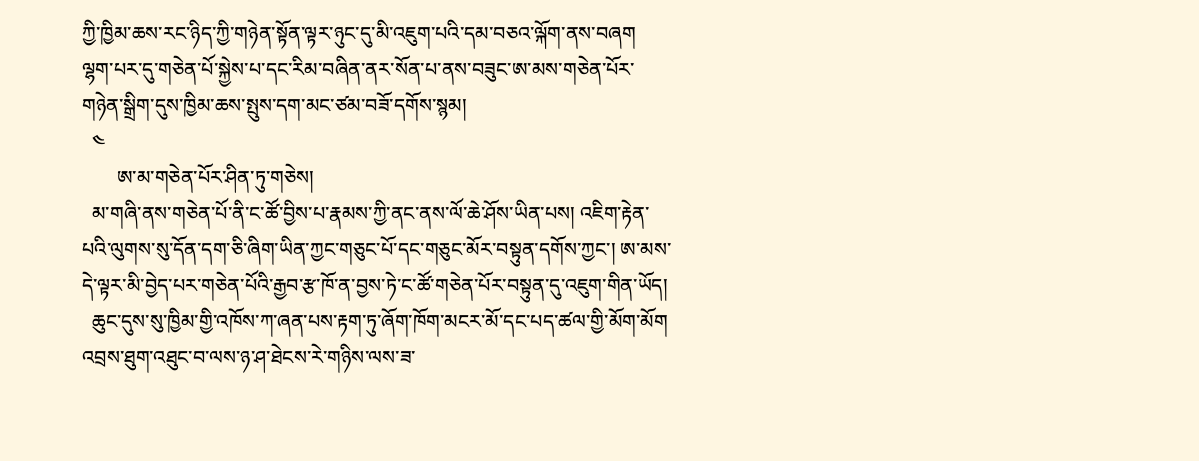ཀྱི་ཁྱིམ་ཆས་རང་ཉིད་ཀྱི་གཉེན་སྟོན་ལྟར་ཉུང་དུ་མི་འཇུག་པའི་དམ་བཅའ་ལྐོག་ནས་བཞག ལྷག་པར་དུ་གཅེན་པོ་སྐྱེས་པ་དང་རིམ་བཞིན་ནར་སོན་པ་ནས་བཟུང་ཨ་མས་གཅེན་པོར་གཉེན་སྒྲིག་དུས་ཁྱིམ་ཆས་སྤུས་དག་མང་ཙམ་བཟོ་དགོས་སྙམ།
  ༤
       ཨ་མ་གཅེན་པོར་ཤིན་ཏུ་གཅེས།
  མ་གཞི་ནས་གཅེན་པོ་ནི་ང་ཚོ་བྱིས་པ་རྣམས་ཀྱི་ནང་ནས་ལོ་ཆེ་ཤོས་ཡིན་པས། འཇིག་རྟེན་པའི་ལུགས་སུ་དོན་དག་ཅི་ཞིག་ཡིན་ཀྱང་གཅུང་པོ་དང་གཅུང་མོར་བསྟུན་དགོས་ཀྱང་། ཨ་མས་དེ་ལྟར་མི་བྱེད་པར་གཅེན་པོའི་རྒྱབ་རྩ་ཁོ་ན་བྱས་ཏེ་ང་ཚོ་གཅེན་པོར་བསྟུན་དུ་འཇུག་གིན་ཡོད།
  ཆུང་དུས་སུ་ཁྱིམ་གྱི་འཁོས་ཀ་ཞན་པས་རྟག་ཏུ་ཞོག་ཁོག་མངར་མོ་དང་པད་ཚལ་གྱི་མོག་མོག འབྲས་ཐུག་འཐུང་བ་ལས་ཉ་ཤ་ཐེངས་རེ་གཉིས་ལས་ཟ་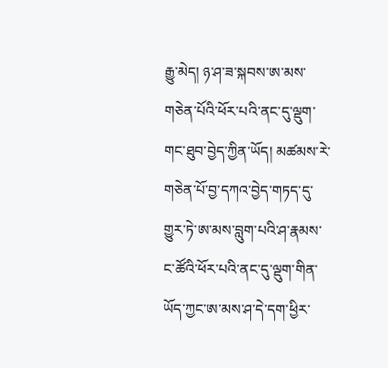རྒྱུ་མེད། ཉ་ཤ་ཟ་སྐབས་ཨ་མས་གཅེན་པོའི་ཕོར་པའི་ནང་དུ་ལྡུག་གང་ཐུབ་བྱེད་ཀྱིན་ཡོད། མཚམས་རེ་གཅེན་པོ་བྱ་དཀའ་བྱེད་གཏད་དུ་གྱུར་ཏེ་ཨ་མས་བླུག་པའི་ཤ་རྣམས་ང་ཚོའི་ཕོར་པའི་ནང་དུ་ལྡུག་གིན་ཡོད་ཀྱང་ཨ་མས་ཤ་དེ་དག་ཕྱིར་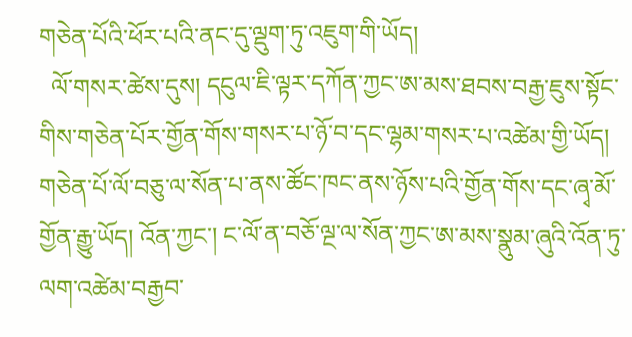གཅེན་པོའི་ཕོར་པའི་ནང་དུ་ལྡུག་ཏུ་འཇུག་གི་ཡོད།
  ལོ་གསར་ཚེས་དུས། དངུལ་ཇི་ལྟར་དཀོན་ཀྱང་ཨ་མས་ཐབས་བརྒྱ་ཇུས་སྟོང་གིས་གཅེན་པོར་གྱོན་གོས་གསར་པ་ཉོ་བ་དང་ལྷམ་གསར་པ་འཚེམ་གྱི་ཡོད། གཅེན་པོ་ལོ་བཅུ་ལ་སོན་པ་ནས་ཚོང་ཁང་ནས་ཉོས་པའི་གྱོན་གོས་དང་ཞྭ་མོ་གྱོན་རྒྱུ་ཡོད། འོན་ཀྱང་། ང་ལོ་ན་བཅོ་ལྔ་ལ་སོན་ཀྱང་ཨ་མས་སྣུམ་ཞུའི་འོན་ཏུ་ལག་འཚེམ་བརྒྱབ་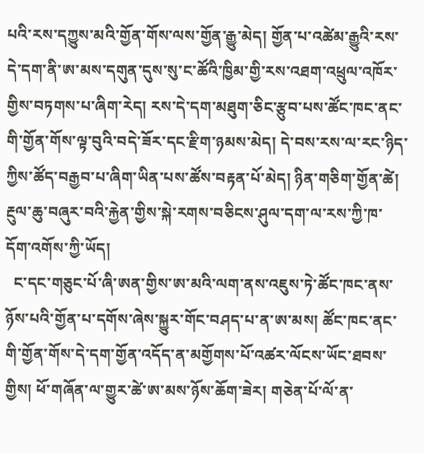པའི་རས་དཀྱུས་མའི་གྱོན་གོས་ལས་གྱོན་རྒྱུ་མེད། གྱོན་པ་འཚེམ་རྒྱུའི་རས་དེ་དག་ནི་ཨ་མས་དགུན་དུས་སུ་ང་ཚོའི་ཁྱིམ་གྱི་རས་འཐག་འཕྲུལ་འཁོར་གྱིས་བཏགས་པ་ཞིག་རེད། རས་དེ་དག་མཐུག་ཅིང་རྩུབ་པས་ཚོང་ཁང་ནང་གི་གྱོན་གོས་ལྟ་བུའི་བདེ་ཟོར་དང་རྫིག་ཉམས་མེད། དེ་བས་རས་ལ་རང་ཉིད་ཀྱིས་ཚོད་བརྒྱབ་པ་ཞིག་ཡིན་པས་ཚོས་བརྟན་པོ་མེད། ཉིན་གཅིག་གྱོན་ཚེ། རྔུལ་ཆུ་བཞུར་བའི་རྐྱེན་གྱིས་སྐེ་རགས་བཅིངས་ཤུལ་དག་ལ་རས་ཀྱི་ཁ་དོག་འགོས་ཀྱི་ཡོད།
  ང་དང་གཅུང་པོ་ཞི་ཨན་གྱིས་ཨ་མའི་ལག་ནས་འཇུས་ཏེ་ཚོང་ཁང་ནས་ཉོས་པའི་གྱོན་པ་དགོས་ཞེས་སྐྱུར་གོང་བཤད་པ་ན་ཨ་མས། ཚོང་ཁང་ནང་གི་གྱོན་གོས་དེ་དག་གྱོན་འདོད་ན་མགྱོགས་པོ་འཚར་ལོངས་ཡོང་ཐབས་གྱིས། ཕོ་གཞོན་ལ་གྱུར་ཚེ་ཨ་མས་ཉོས་ཆོག་ཟེར། གཅེན་པོ་ལོ་ན་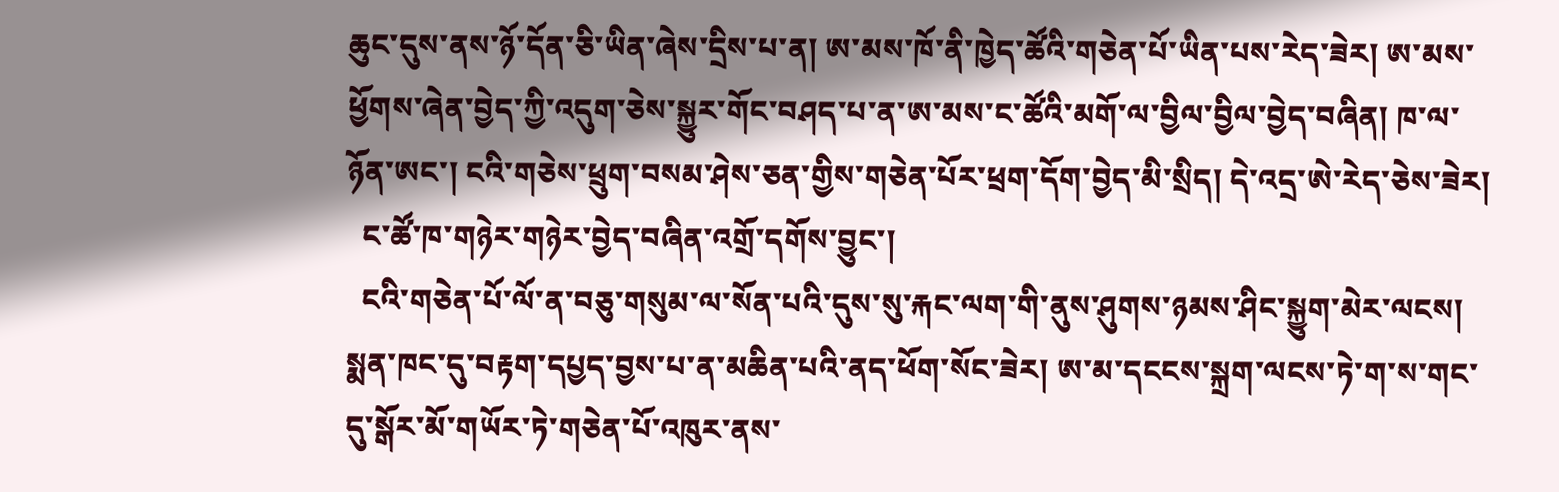ཆུང་དུས་ནས་ཉོ་དོན་ཅི་ཡིན་ཞེས་དྲིས་པ་ན། ཨ་མས་ཁོ་ནི་ཁྱེད་ཚོའི་གཅེན་པོ་ཡིན་པས་རེད་ཟེར། ཨ་མས་ཕྱོགས་ཞེན་བྱེད་ཀྱི་འདུག་ཅེས་སྐྱུར་གོང་བཤད་པ་ན་ཨ་མས་ང་ཚོའི་མགོ་ལ་བྱིལ་བྱིལ་བྱེད་བཞིན། ཁ་ལ་ཉོན་ཨང་། ངའི་གཅེས་ཕྲུག་བསམ་ཤེས་ཅན་གྱིས་གཅེན་པོར་ཕྲག་དོག་བྱེད་མི་སྲིད། དེ་འདྲ་ཨེ་རེད་ཅེས་ཟེར།
  ང་ཚོ་ཁ་གཉེར་གཉེར་བྱེད་བཞིན་འགྲོ་དགོས་བྱུང་།
  ངའི་གཅེན་པོ་ལོ་ན་བཅུ་གསུམ་ལ་སོན་པའི་དུས་སུ་རྐང་ལག་གི་ནུས་ཤུགས་ཉམས་ཤིང་སྐྱུག་མེར་ལངས། སྨན་ཁང་དུ་བརྟག་དཔྱད་བྱས་པ་ན་མཆིན་པའི་ནད་ཕོག་སོང་ཟེར། ཨ་མ་དངངས་སྐྲག་ལངས་ཏེ་ག་ས་གང་དུ་སྒོར་མོ་གཡོར་ཏེ་གཅེན་པོ་འཁུར་ནས་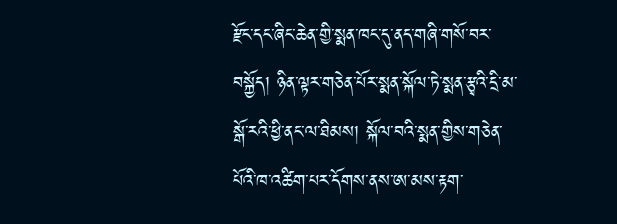རྫོང་དང་ཞིང་ཆེན་གྱི་སྨན་ཁང་དུ་ནད་གཞི་གསོ་བར་བསྐྱོད། ཉིན་ལྟར་གཅེན་པོར་སྨན་སྐོལ་ཏེ་སྨན་རྩྭའི་དྲི་མ་སྒོ་རའི་ཕྱི་ནང་ལ་ཐིམས། སྐོལ་བའི་སྨན་གྱིས་གཅེན་པོའི་ཁ་འཚིག་པར་དོགས་ནས་ཨ་མས་རྟག་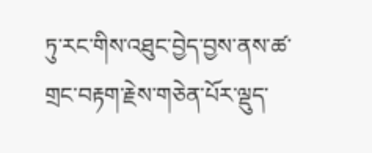ཏུ་རང་གིས་འཐུང་བྱེད་བྱས་ནས་ཚ་གྲང་བརྟག་རྗེས་གཅེན་པོར་ལྡུད་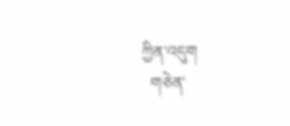ཀྱིན་འདུག
  གཅེན་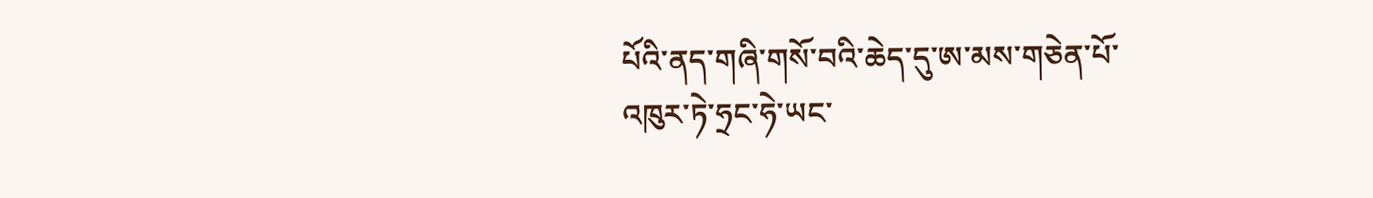པོའི་ནད་གཞི་གསོ་བའི་ཆེད་དུ་ཨ་མས་གཅེན་པོ་འཁུར་ཏེ་ཧྲང་ཧེ་ཡང་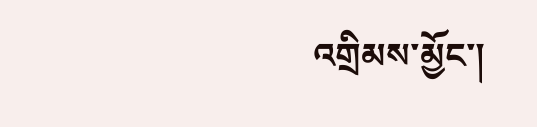འགྲིམས་མྱོང་།